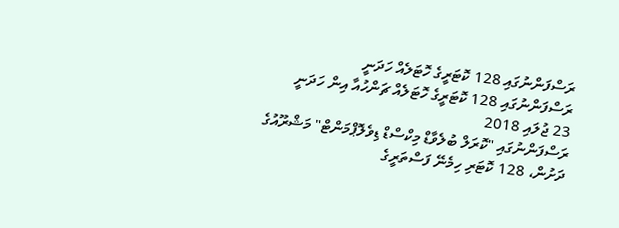ރަސްފަންނުގައި 128 ކޮޓަރީގެ ހޮޓަލެއް ހަދަނީ
ރަސްފަންނުގައި 128 ކޮޓަރީގެ ހޮޓަލެއް ޗަންހުއާ އިން ހަދަނީ
23 ޖުލައި 2018
ރަސްފަންނުގައި "ކޮރަލް ބުލެވާޑް މިކްސްޑް ޑިވެލޮޕްމަންޓް" މަޝްރޫއުގެ ދަށުން، 128 ކޮޓަރި ހިމެނޭ ފަސްތަރީގެ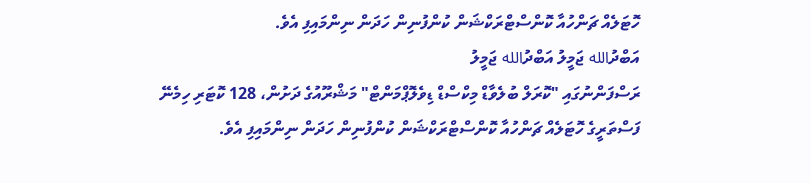ހޮޓަލެއް ޗަންހުއާ ކޮންސްޓްރަކްޝަން ކުންފުނިން ހަދަން ނިންމައިފި އެވެ.
އަބްދުالله ޖަމީލު އަބްދުالله ޖަމީލު
ރަސްފަންނުގައި "ކޮރަލް ބުލެވާޑް މިކްސްޑް ޑިވެލޮޕްމަންޓް" މަޝްރޫއުގެ ދަށުން، 128 ކޮޓަރި ހިމެނޭ ފަސްތަރީގެ ހޮޓަލެއް ޗަންހުއާ ކޮންސްޓްރަކްޝަން ކުންފުނިން ހަދަން ނިންމައިފި އެވެ.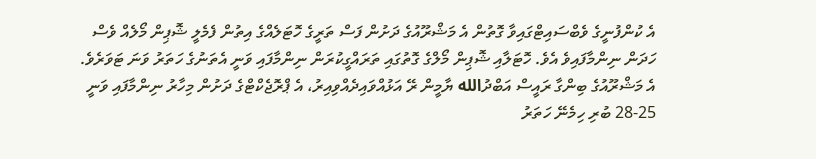އެ ކުންފުނީގެ ވެބްސައިޓްގައިވާ ގޮތުން އެ މަޝްރޫއުގެ ދަށުން ފަސް ތަރީގެ ހޮޓަލެއްގެ އިތުން ފެމެލީ ޝޮޕިން މޯލެއް ވެސް ހަދަން ނިންމާފައިވެ އެވެ. ހޮޓަލާއި ޝޮޕިން މޯލްގެ ގޮތުގައި ތަރައްގީކުރަން ނިންމާފައި ވަނީ އެތަނުގެ ހަތަރު ވަނަ ޓަވަރެވެ.
އެ މަޝްރޫއުގެ ބިންގާ ރައީސް އަބްދުالله ޔާމީން ރޭ އަޅުއްވައިދެއްވިއިރު، އެ ޕްރޮޖެކްޓްގެ ދަށުން މިހާރު ނިންމާފައި ވަނީ 25-28 ބުރި ހިމެނޭ ހަތަރު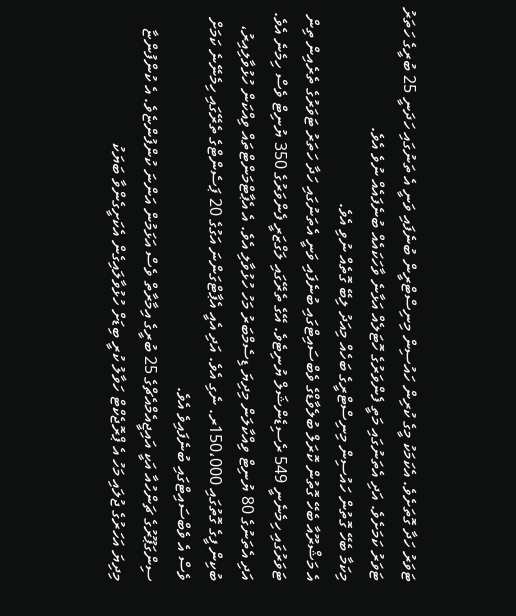ޓަވަރު ހަދާ ގޮތަށެވެ. އެކަމަކު މީގެ ކުރިން ހައުސިން މިނިސްޓްރީން ބުނެފައި ވަނީ އެ ތަނުގައި ހަދަނީ 25 ބުރީގެ ހަތަރު ޓަވަރު ކަމަށެވެ. އަދި އެތަނުގައި މަތީ ފެންވަރުގެ ހޮޓަލެއް އަޅާނެ ވާހަކައެއް ބުނެފައެއް ނުވެ އެވެ.
މިކަމާ ބެހޭ ގޮތުން ހައުސިން މިނިސްޓްރީގެ ބަހެއް މިއަދު ލިބޭ ގޮތެއް ނުވި އެވެ.
އެ މަޝްރޫއާ ބެހޭ ގޮތުން ކޮރަލް ބުލެވާޑްގެ ވެބްސައިޓްގައި ބުނެފައި ވަނީ އެތަނުގައި ހަދާ ހަތަރު ޓަވަރުގެ ތެރެއިން ތިން ޓަވަރުގައި ހިމެނެނީ 549 ރެސިޑެންޝަލް ޔުނިޓެވެ. އޭގެ ތެރޭގައި ލަގްޒަރީ ފެންވަރުގެ 350 ޔުނިޓް ވެސް ހިމެނެ އެވެ. އަދި އެތަނުގެ 80 ޔުނިޓް ވިއްކާލަން މިދިޔަ ޑިސެމްބަރު މަހު ހުޅުވާލި އެވެ. އެ އެޕާޓްމަންޓްތައް ވިއްކަން ހުޅުވާލިއިރު، ބުކިން ފީގެ ގޮތުގައި 150،000ރ. ނެގި އެވެ. އަދި އެއީ އެޕާޓްގަންނަ އަގުގެ 20 ޕަސެންޓްގެ ތެރޭގައި ހިމެނޭނެ ކަމަށް ވެސް އެ ވެބްސައިޓްގައި ބުނެފައިވެ އެވެ.
ސިންގަޕޫރުގެ ޗަންހުއާ އަކީ އައިޖީއެމްއެޗްގެ 25 ބުރީގެ އިމާރާތް ވެސް އަޅަމުން އަންނަ ކުންފުންޏެވެ. އެ ކުންފުންޏާ މިދިޔަ އަހަރުގެ ޖުލައި މަހު އެ ޕްރޮޖެކްޓް ހަވާލު ކުރީ ބިޑަށް ހުޅުވާލައިގެން އެކަށީގެންވާ ބަޔަކު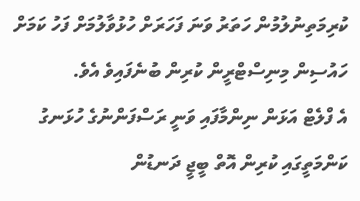ކުރިމަތިނުލުމުން ހަތަރު ވަނަ ފަހަރަށް ހުޅުވާލުމަށް ފަހު ކަމަށް ހައުސިން މިނިސްޓްރީން ކުރިން ބުނެފައިވެ އެވެ.
އެ ފްލެޓް އަޅަން ނިންމާފައި ވަނީ ރަސްފަންނުގެ ހުޅަނގު ކަންމަތީގައި ކުރިން އޮތް ބީޖީ ދަނޑުން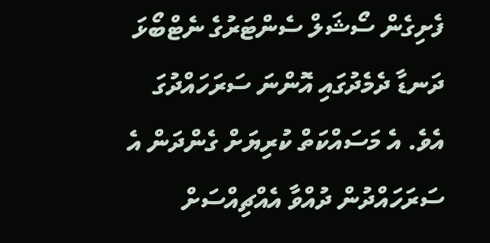ފެށިގެން ސޯޝަލް ސެންޓަރުގެ ނެޓްބޯޅަ ދަނޑާ ދެމެދުގައި އޮންނަ ސަރަހައްދުގަ އެވެ. އެ މަސައްކަތް ކުރިޔަށް ގެންދަން އެ ސަރަހައްދުން ދުއްވާ އެއްޗިއްސަށް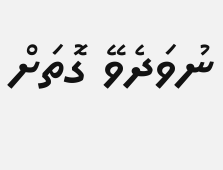ނުވަދެވޭ ގޮތަށް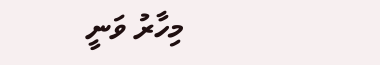މިހާރު ވަނީ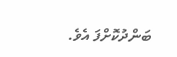ބަންދުކޮށްފަ އެވެ.